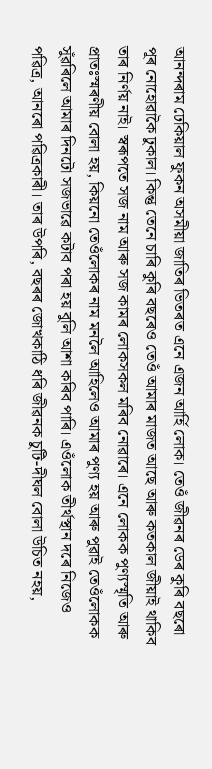আনন্দৰাম ঢেকিয়াল ফুকন অসমীয়া জাতিৰ ভিতৰত এনে এজন আৰ্হি লোক। তেওঁ জীৱনৰ ডেৰ কুৰি বছৰো পূৰ নোহোৱাকৈ ঢুকাল। কিন্তু তেনে চাৰি কুৰি বছৰেও তেওঁ আমাৰ মাজত আছে আৰু কতকাল জীয়াই থাকিব তাৰ নিৰ্ণয় নাই। স্বৰূপতে সজ নাম আৰু সজ কামৰ লোকসকল মৰিব নোৱাৰে। এনে লোকক পুণ্যস্মৃতি আৰু প্ৰাতঃস্মৰণীয় বোলা হয়, কিয়নো তেওঁলোকৰ নাম মনলৈ আহিলেও আমাৰ পুণ্য হয় আৰু পুৱাই তেওঁলোকক সুঁৱৰিলে আমাৰ দিনটো সজভাৱে কটাব পৰা হয় বুলি আশা কৰিব পাৰি। এওঁলোক তীৰ্থস্থান দৰে নিজেও পৱিত্ৰ, আনৰো পৱিত্ৰকাৰী। তাৰ উপৰি, বছৰৰ জোখকাঠি ধৰি জীৱনক চুটি-দীঘল বোলা উচিত নহয়,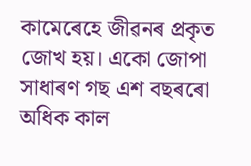কামেৰেহে জীৱনৰ প্ৰকৃত জোখ হয়। একো জোপা সাধাৰণ গছ এশ বছৰৰো অধিক কাল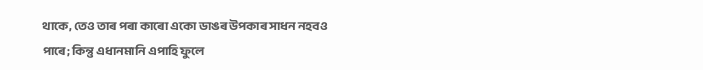থাকে, তেও তাৰ পৰা কাৰো একো ডাঙৰ উপকাৰ সাধন নহবও পাৰে; কিন্তু এধানমানি এপাহি ফুলে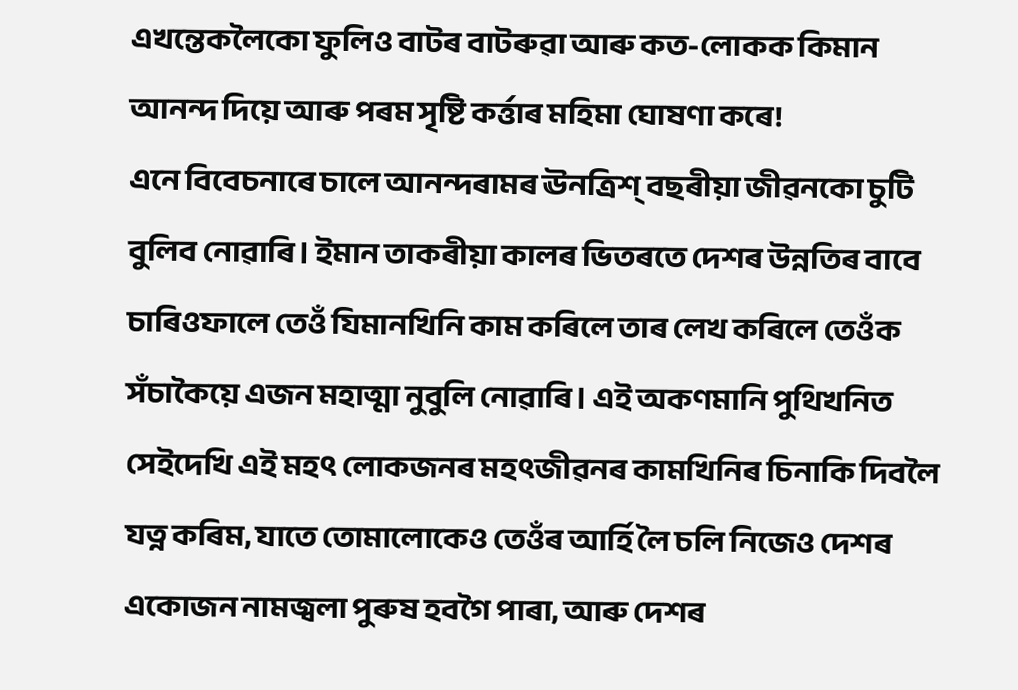এখন্তেকলৈকো ফুলিও বাটৰ বাটৰুৱা আৰু কত-লোকক কিমান আনন্দ দিয়ে আৰু পৰম সৃষ্টি কৰ্ত্তাৰ মহিমা ঘোষণা কৰে!
এনে বিবেচনাৰে চালে আনন্দৰামৰ ঊনত্ৰিশ্ বছৰীয়া জীৱনকো চুটি বুলিব নোৱাৰি। ইমান তাকৰীয়া কালৰ ভিতৰতে দেশৰ উন্নতিৰ বাবে চাৰিওফালে তেওঁ যিমানখিনি কাম কৰিলে তাৰ লেখ কৰিলে তেওঁক সঁচাকৈয়ে এজন মহাত্মা নুবুলি নোৱাৰি। এই অকণমানি পুথিখনিত সেইদেখি এই মহৎ লোকজনৰ মহৎজীৱনৰ কামখিনিৰ চিনাকি দিবলৈ যত্ন কৰিম, যাতে তোমালোকেও তেওঁৰ আৰ্হি লৈ চলি নিজেও দেশৰ একোজন নামজ্বলা পুৰুষ হবগৈ পাৰা, আৰু দেশৰ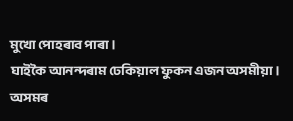মুখো পোহৰাব পাৰা।
ঘাইকৈ আনন্দৰাম ঢেকিয়াল ফুকন এজন অসমীয়া। অসমৰ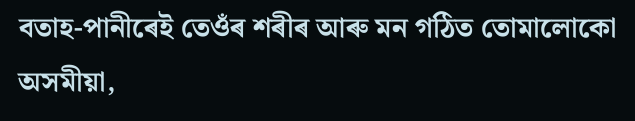বতাহ-পানীৰেই তেওঁৰ শৰীৰ আৰু মন গঠিত তোমালোকো অসমীয়া,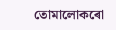তোমালোকৰো